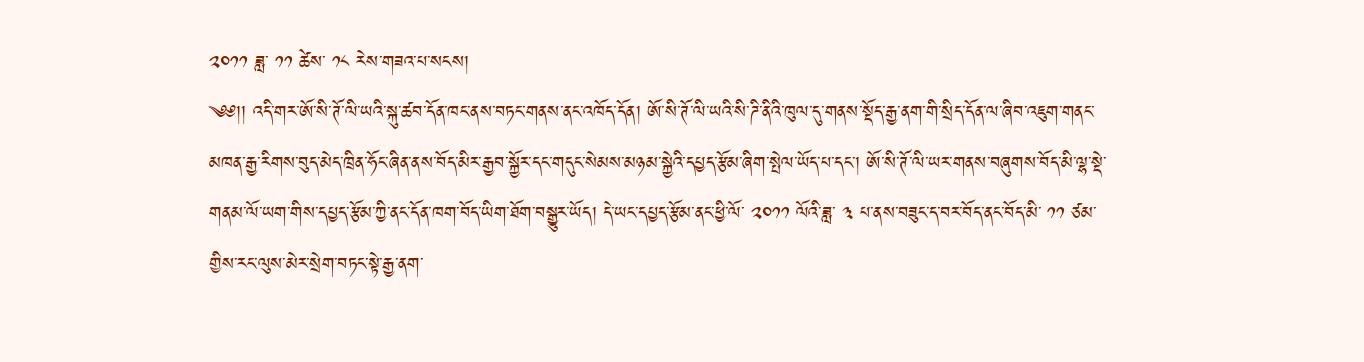༢༠༡༡ ཟླ་ ༡༡ ཚེས་ ༡༨ རེས་གཟའ་པ་སངས།
༄༅།། འདི་གར་ཨོ་སི་ཊོ་ལི་ཡའི་སྐུ་ཚབ་དོན་ཁང་ནས་བཏང་གནས་ནང་འཁོད་དོན། ཨོ་སི་ཊོ་ལི་ཡའི་སི་ཌི་ནིའི་ཁུལ་དུ་གནས་སྡོད་རྒྱ་ནག་གི་སྲིད་དོན་ལ་ཞིབ་འཇུག་གནང་མཁན་རྒྱ་རིགས་བུད་མེད་ཁྲིན་ཧོང་ཞིན་ནས་བོད་མིར་རྒྱབ་སྐྱོར་དང་གདུང་སེམས་མཉམ་སྐྱེའི་དཔྱད་རྩོམ་ཞིག་སྤེལ་ཡོད་པ་དང་། ཨོ་སི་ཊོ་ལི་ཡར་གནས་བཞུགས་བོད་མི་ལྷ་སྡེ་གནམ་ལོ་ཡག་གིས་དཔྱད་རྩོམ་ཀྱི་ནང་དོན་ཁག་བོད་ཡིག་ཐོག་བསྒྱུར་ཡོད། དེ་ཡང་དཔྱད་རྩོམ་ནང་ཕྱི་ལོ་ ༢༠༡༡ ལོའི་ཟླ་ ༣ པ་ནས་བཟུང་ད་བར་བོད་ནང་བོད་མི་ ༡༡ ཙམ་གྱིས་རང་ལུས་མེར་སྲེག་བཏང་སྟེ་རྒྱ་ནག་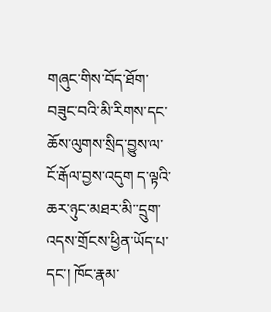གཞུང་གིས་བོད་ཐོག་བཟུང་བའི་མི་རིགས་དང་ཆོས་ལུགས་སྲིད་བྱུས་ལ་ངོ་རྒོལ་བྱས་འདུག ད་ལྟའི་ཆར་ཉུང་མཐར་མི་་དྲུག་འདས་གྲོངས་ཕྱིན་ཡོད་པ་དང་། ཁོང་རྣམ་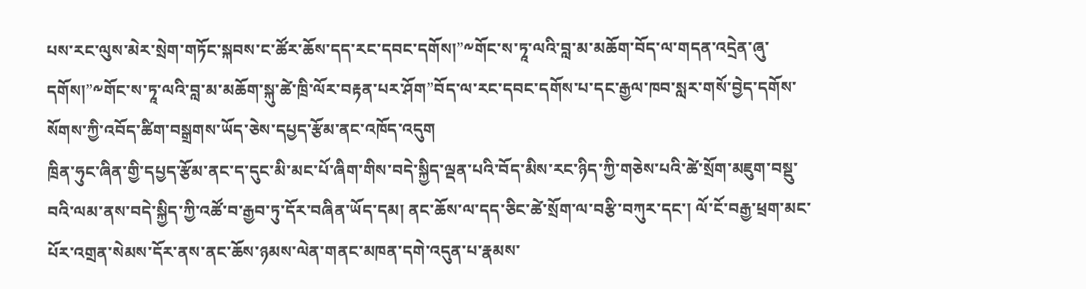པས་རང་ལུས་མེར་སྲེག་གཏོང་སྐབས་ང་ཚོར་ཆོས་དད་རང་དབང་དགོས།”༸གོང་ས་ཏཱ་ལའི་བླ་མ་མཆོག་བོད་ལ་གདན་འདྲེན་ཞུ་དགོས།”༸གོང་ས་ཏཱ་ལའི་བླ་མ་མཆོག་སྐུ་ཚེ་ཁྲི་ལོར་བརྟན་པར་ཤོག”བོད་ལ་རང་དབང་དགོས་པ་དང་རྒྱལ་ཁབ་སླར་གསོ་བྱེད་དགོས་སོགས་ཀྱི་འབོད་ཚིག་བསྒྲགས་ཡོད་ཅེས་དཔྱད་རྩོམ་ནང་འཁོད་འདུག
ཁྲིན་ཧུང་ཞིན་གྱི་དཔྱད་རྩོམ་ནང་ད་དུང་མི་མང་པོ་ཞིག་གིས་བདེ་སྐྱིད་ལྡན་པའི་བོད་མིས་རང་ཉིད་ཀྱི་གཅེས་པའི་ཚེ་སྲོག་མཇུག་བསྡུ་བའི་ལམ་ནས་བདེ་སྐྱིད་ཀྱི་འཚོ་བ་རྒྱབ་ཏུ་དོར་བཞིན་ཡོད་དམ། ནང་ཆོས་ལ་དད་ཅིང་ཚེ་སྲོག་ལ་བརྩི་བཀུར་དང་། ལོ་ངོ་བརྒྱ་ཕྲག་མང་པོར་འགྲན་སེམས་དོར་ནས་ནང་ཆོས་ཉམས་ལེན་གནང་མཁན་དགེ་འདུན་པ་རྣམས་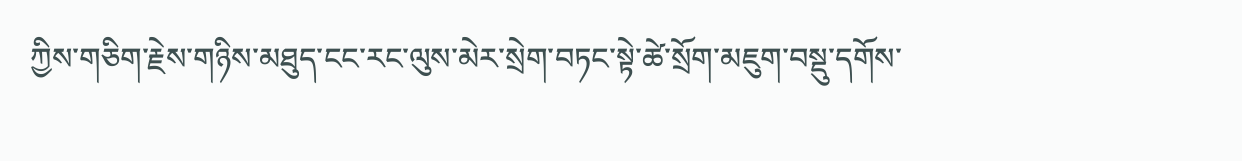ཀྱིས་གཅིག་རྗེས་གཉིས་མཐུད་ངང་རང་ལུས་མེར་སྲེག་བཏང་སྟེ་ཚེ་སྲོག་མཇུག་བསྡུ་དགོས་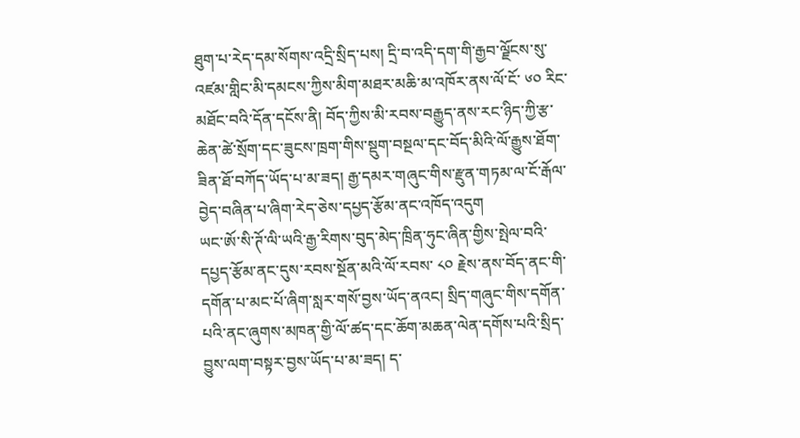ཐུག་པ་རེད་དམ་སོགས་འདྲི་སྲིད་པས། དྲི་བ་འདི་དག་གི་རྒྱབ་ལྗོངས་སུ་འཛམ་གླིང་མི་དམངས་ཀྱིས་མིག་མཐར་མཆི་མ་འཁོར་ནས་ལོ་ངོ་ ༦༠ རིང་མཐོང་བའི་དོན་དངོས་ནི། བོད་ཀྱིས་མི་རབས་བརྒྱུད་ནས་རང་ཉིད་ཀྱི་རྩ་ཆེན་ཚེ་སྲོག་དང་ཟུངས་ཁྲག་གིས་སྡུག་བསྔལ་དང་བོད་མིའི་ལོ་རྒྱུས་ཐོག་ཟིན་ཐོ་བཀོད་ཡོད་པ་མ་ཟད། རྒྱ་དམར་གཞུང་གིས་རྫུན་གཏམ་ལ་ངོ་རྒོལ་བྱེད་བཞིན་པ་ཞིག་རེད་ཅེས་དཔྱད་རྩོམ་ནང་འཁོད་འདུག
ཡང་ཨོ་སི་ཊོ་ལི་ཡའི་རྒྱ་རིགས་བུད་མེད་ཁྲིན་ཧུང་ཞིན་གྱིས་སྤེལ་བའི་དཔྱད་རྩོམ་ནང་དུས་རབས་སྔོན་མའི་ལོ་རབས་ ༨༠ རྗེས་ནས་བོད་ནང་གི་དགོན་པ་མང་པོ་ཞིག་སླར་གསོ་བྱས་ཡོད་ནའང། སྲིད་གཞུང་གིས་དགོན་པའི་ནང་ཞུགས་མཁན་གྱི་ལོ་ཚད་དང་ཆོག་མཆན་ལེན་དགོས་པའི་སྲིད་བྱུས་ལག་བསྟར་བྱས་ཡོད་པ་མ་ཟད། ད་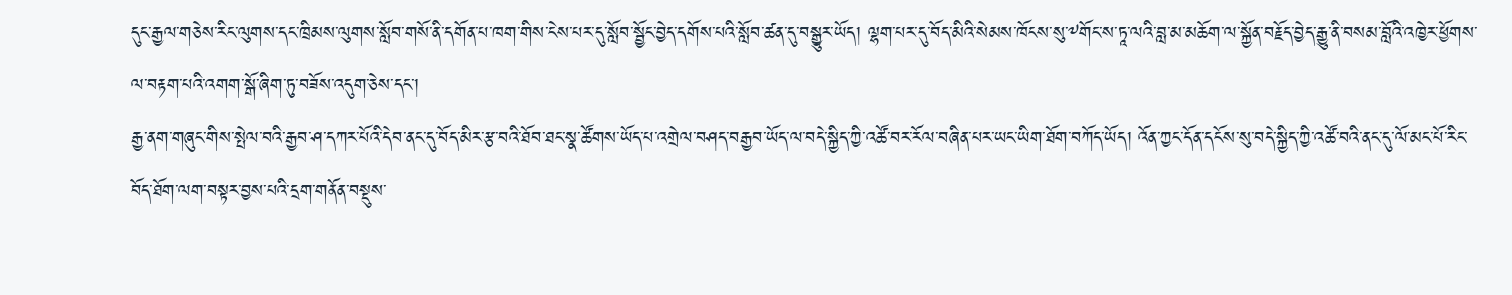དུང་རྒྱལ་གཅེས་རིང་ལུགས་དང་ཁྲིམས་ལུགས་སློབ་གསོ་ནི་དགོན་པ་ཁག་གིས་ངེས་པར་དུ་སློབ་སྦྱོང་བྱེད་དགོས་པའི་སློབ་ཚན་དུ་བསྒྱུར་ཡོད། ལྷག་པར་དུ་བོད་མིའི་སེམས་ཁོངས་སུ་༸གོང་ས་ཏཱ་ལའི་བླ་མ་མཆོག་ལ་སྐྱོན་བརྗོད་བྱེད་རྒྱུ་ནི་བསམ་བློའི་འཁྱེར་ཕྱོགས་ལ་བརྟག་པའི་འགག་སྒོ་ཞིག་ཏུ་བཟོས་འདུག་ཅེས་དང་།
རྒྱ་ནག་གཞུང་གིས་སྤེལ་བའི་རྒྱབ་ཤ་དཀར་པོའི་དེབ་ནང་དུ་བོད་མིར་རྩ་བའི་ཐོབ་ཐང་སྣ་ཚོགས་ཡོད་པ་འགྲེལ་བཤད་བརྒྱབ་ཡོད་ལ་བདེ་སྐྱིད་ཀྱི་འཚོ་བར་རོལ་བཞིན་པར་ཡང་ཡིག་ཐོག་བཀོད་ཡོད། འོན་ཀྱང་དོན་དངོས་སུ་བདེ་སྐྱིད་ཀྱི་འཚོ་བའི་ནང་དུ་ལོ་མང་པོ་རིང་བོད་ཐོག་ལག་བསྟར་བྱས་པའི་དྲག་གནོན་བསྡུས་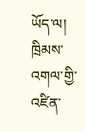ཡོད་ལ། ཁྲིམས་འགལ་གྱི་འཛིན་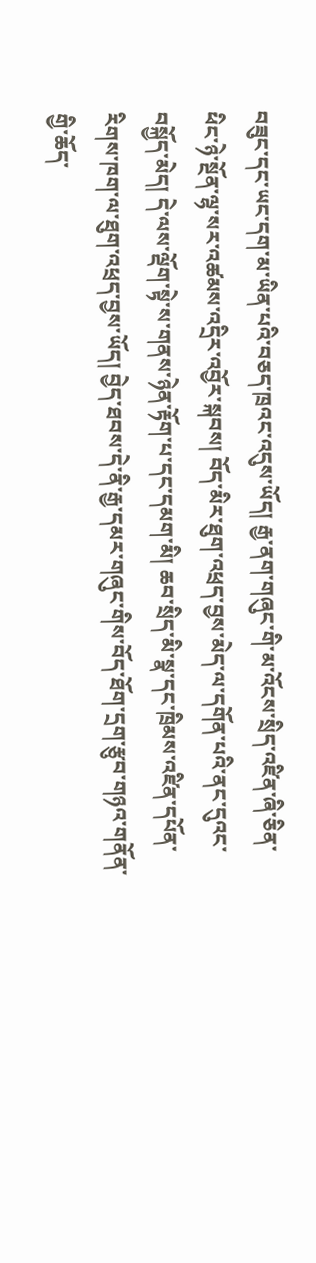བཟུང་དང་ཡང་དག་མ་ཡིན་པའི་བཅད་ཁྲའང་འདུས་ཡོད། རྒྱ་ནག་གཞུང་གི་མ་འོངས་སྲིད་འཛིན་ཞི་ཅིན་ཕིང་ཉེ་སྔོན་ལྷ་སར་འཚམས་འདྲིར་འབྱོར་སྐབས། བོད་མིར་ཐུག་འཕྲད་བྱས་མེད་ལ་དགོན་པའི་ནང་དུའང་བསྐྱོད་མེད། དེ་ལས་ལྡོག་སྟེ་ས་གནས་ཉེན་རྟོག་པ་དང་དམག་མི། ཆབ་སྲིད་མི་སྣ་དང་ཁྲིམས་འཛིན་དཔོན་རིགས་ཁག་ལ་ཐུག་འཕྲད་བྱས་ཡོད། བྱེད་ཐབས་དེ་ནི་རྒྱ་དམར་གཞུང་གིས་བོད་ཐོག་དྲག་རྩུབ་གཉའ་གནོན་གྱི་ཆོད་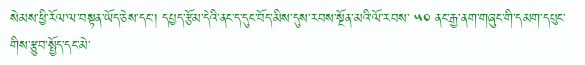སེམས་ཕྱི་རོལ་ལ་བསྟན་ཡོད་ཅེས་དང་། དཔྱད་རྩོམ་དེའི་ནང་ད་དུང་བོད་མིས་དུས་རབས་སྔོན་མའི་ལོ་རབས་ ༥༠ ནང་རྒྱ་ནག་གཞུང་གི་དམག་དཔུང་གིས་རྩུབ་སྤྱོད་དང་མེ་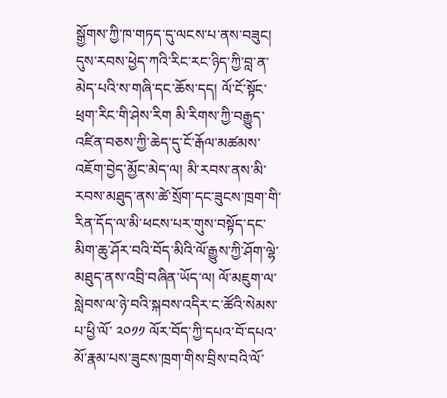སྒྱོགས་ཀྱི་ཁ་གཏད་དུ་ལངས་པ་ནས་བཟུང། དུས་རབས་ཕྱེད་ཀའི་རིང་རང་ཉིད་ཀྱི་བླ་ན་མེད་པའི་ས་གཞི་དང་ཆོས་དད། ལོ་ངོ་སྟོང་ཕྲག་རིང་གི་ཤེས་རིག མི་རིགས་ཀྱི་བརྒྱུད་འཛིན་བཅས་ཀྱི་ཆེད་དུ་ངོ་རྒོལ་མཚམས་འཇོག་བྱེད་མྱོང་མེད་ལ། མི་རབས་ནས་མི་རབས་མཐུད་ནས་ཚེ་སྲོག་དང་ཟུངས་ཁྲག་གི་རིན་དོད་ལ་མི་ཕངས་པར་གུས་བསྟོད་དང་མིག་ཆུ་ཤོར་བའི་བོད་མིའི་ལོ་རྒྱུས་ཀྱི་ཤོག་ལྷེ་མཐུད་ནས་འབྲི་བཞིན་ཡོད་ལ། ལོ་མཇུག་ལ་སླེབས་ལ་ཉེ་བའི་སྐབས་འདིར་ང་ཚོའི་སེམས་པ་ཕྱི་ལོ་ ༢༠༡༡ ལོར་བོད་ཀྱི་དཔའ་བོ་དཔའ་མོ་རྣམ་པས་ཟུངས་ཁྲག་གིས་བྲིས་བའི་ལོ་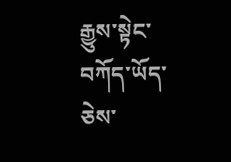རྒྱུས་སྟེང་བཀོད་ཡོད་ཅེས་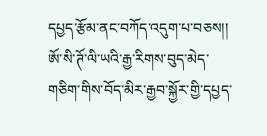དཔྱད་རྩོམ་ནང་བཀོད་འདུག་པ་བཅས།།
ཨོ་སི་ཊོ་ལི་ཡའི་རྒྱ་རིགས་བུད་མེད་གཅིག་གིས་བོད་མིར་རྒྱབ་སྐྱོར་གྱི་དཔྱད་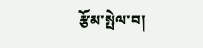རྩོམ་སྤེལ་བ།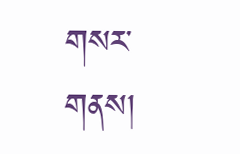གསར་གནས།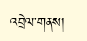འབྲེལ་གནས།